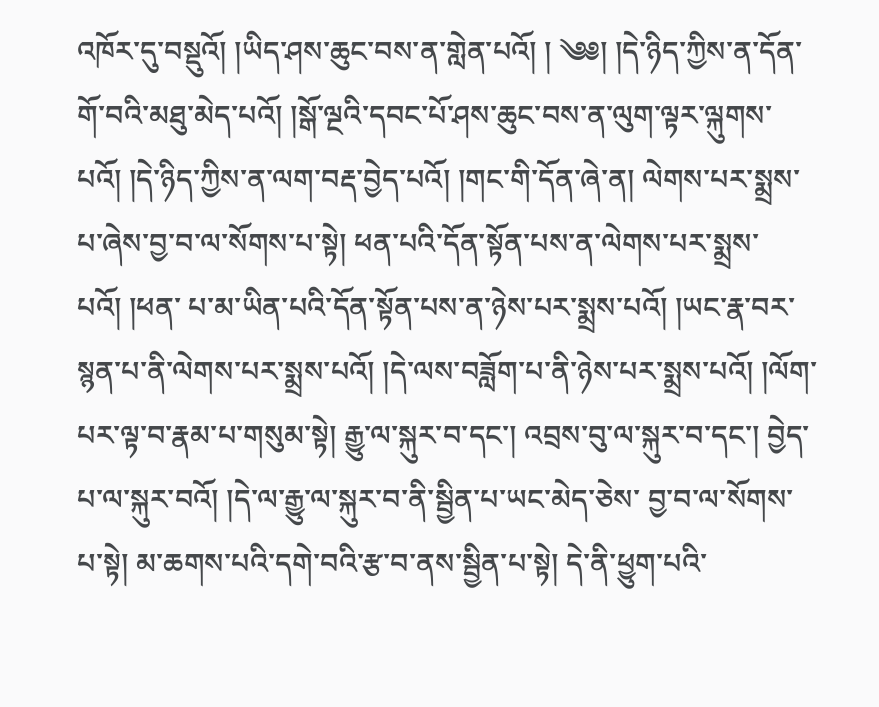འཁོར་དུ་བསྡུའོ། །ཡིད་ཤས་ཆུང་བས་ན་གླེན་པའོ། ། ༄༅། །དེ་ཉིད་ཀྱིས་ན་དོན་གོ་བའི་མཐུ་མེད་པའོ། །སྒོ་ལྔའི་དབང་པོ་ཤས་ཆུང་བས་ན་ལུག་ལྟར་ལྐུགས་པའོ། །དེ་ཉིད་ཀྱིས་ན་ལག་བརྡ་བྱེད་པའོ། །གང་གི་དོན་ཞེ་ན། ལེགས་པར་སྨྲས་པ་ཞེས་བྱ་བ་ལ་སོགས་པ་སྟེ། ཕན་པའི་དོན་སྟོན་པས་ན་ལེགས་པར་སྨྲས་པའོ། །ཕན་ པ་མ་ཡིན་པའི་དོན་སྟོན་པས་ན་ཉེས་པར་སྨྲས་པའོ། །ཡང་རྣ་བར་སྙན་པ་ནི་ལེགས་པར་སྨྲས་པའོ། །དེ་ལས་བཟློག་པ་ནི་ཉེས་པར་སྨྲས་པའོ། །ལོག་པར་ལྟ་བ་རྣམ་པ་གསུམ་སྟེ། རྒྱུ་ལ་སྐུར་བ་དང་། འབྲས་བུ་ལ་སྐུར་བ་དང་། བྱེད་པ་ལ་སྐུར་བའོ། །དེ་ལ་རྒྱུ་ལ་སྐུར་བ་ནི་སྦྱིན་པ་ཡང་མེད་ཅེས་ བྱ་བ་ལ་སོགས་པ་སྟེ། མ་ཆགས་པའི་དགེ་བའི་རྩ་བ་ནས་སྦྱིན་པ་སྟེ། དེ་ནི་ཕྱུག་པའི་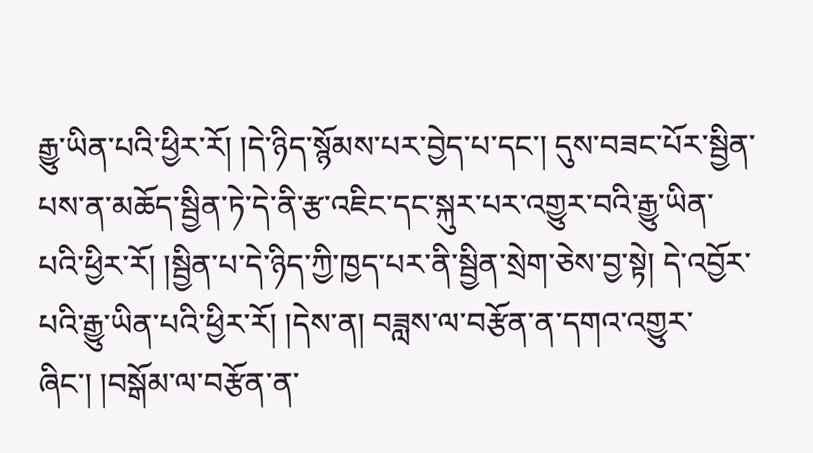རྒྱུ་ཡིན་པའི་ཕྱིར་རོ། །དེ་ཉིད་སྙོམས་པར་བྱེད་པ་དང་། དུས་བཟང་པོར་སྦྱིན་པས་ན་མཆོད་སྦྱིན་ཏེ་དེ་ནི་རྩ་འཇིང་དང་སྐུར་པར་འགྱུར་བའི་རྒྱུ་ཡིན་པའི་ཕྱིར་རོ། །སྦྱིན་པ་དེ་ཉིད་ཀྱི་ཁྱད་པར་ནི་སྦྱིན་སྲེག་ཅེས་བྱ་སྟེ། དེ་འབྱོར་ པའི་རྒྱུ་ཡིན་པའི་ཕྱིར་རོ། །དེས་ན། བཟླས་ལ་བརྩོན་ན་དགའ་འགྱུར་ཞིང་། །བསྒོམ་ལ་བརྩོན་ན་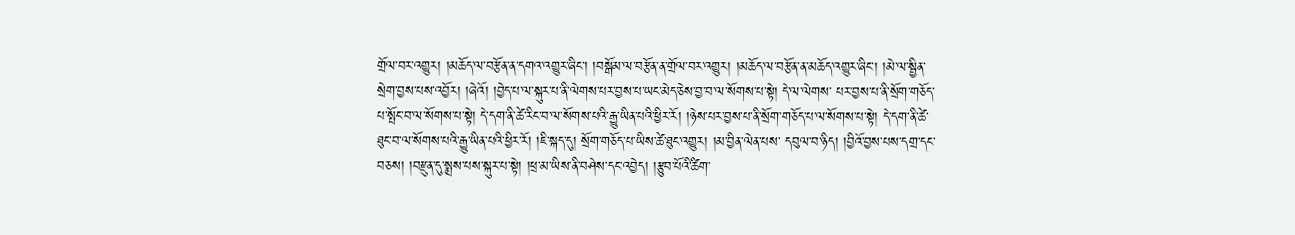གྲོལ་བར་འགྱུར། །མཆོད་ལ་བརྩོན་ན་དགའ་འགྱུར་ཞིང་། །བསྒོམ་ལ་བརྩོན་ན་གྲོལ་བར་འགྱུར། །མཆོད་ལ་བརྩོན་ན་མཆོད་འགྱུར་ཞིང་། །མེ་ལ་སྦྱིན་སྲེག་བྱས་པས་འབྱོར། །ཞེའོ། །བྱེད་པ་ལ་སྐུར་པ་ནི་ལེགས་པར་བྱས་པ་ཡང་མེད་ཅེས་བྱ་བ་ལ་སོགས་པ་སྟེ། དེ་ལ་ལེགས་ པར་བྱས་པ་ནི་སྲོག་གཅོད་པ་སྤོང་བ་ལ་སོགས་པ་སྟེ། དེ་དག་ནི་ཚེ་རིང་བ་ལ་སོགས་པའི་རྒྱུ་ཡིན་པའི་ཕྱིར་རོ། །ཉེས་པར་བྱས་པ་ནི་སྲོག་གཅོད་པ་ལ་སོགས་པ་སྟེ། དེ་དག་ནི་ཚེ་ཐུང་བ་ལ་སོགས་པའི་རྒྱུ་ཡིན་པའི་ཕྱིར་རོ། །ཇི་སྐད་དུ། སྲོག་གཅོད་པ་ཡིས་ཚེ་ཐུང་འགྱུར། །མ་བྱིན་ལེན་པས་ དབུལ་བ་ཉིད། །བྱིའོ་བྱས་པས་དགྲ་དང་བཅས། །བརྫུན་དུ་སྨྲས་པས་སྐུར་པ་སྟེ། །ཕྲ་མ་ཡིས་ནི་བཤེས་དང་འབྱེད། །རྩུབ་པོའི་ཚིག་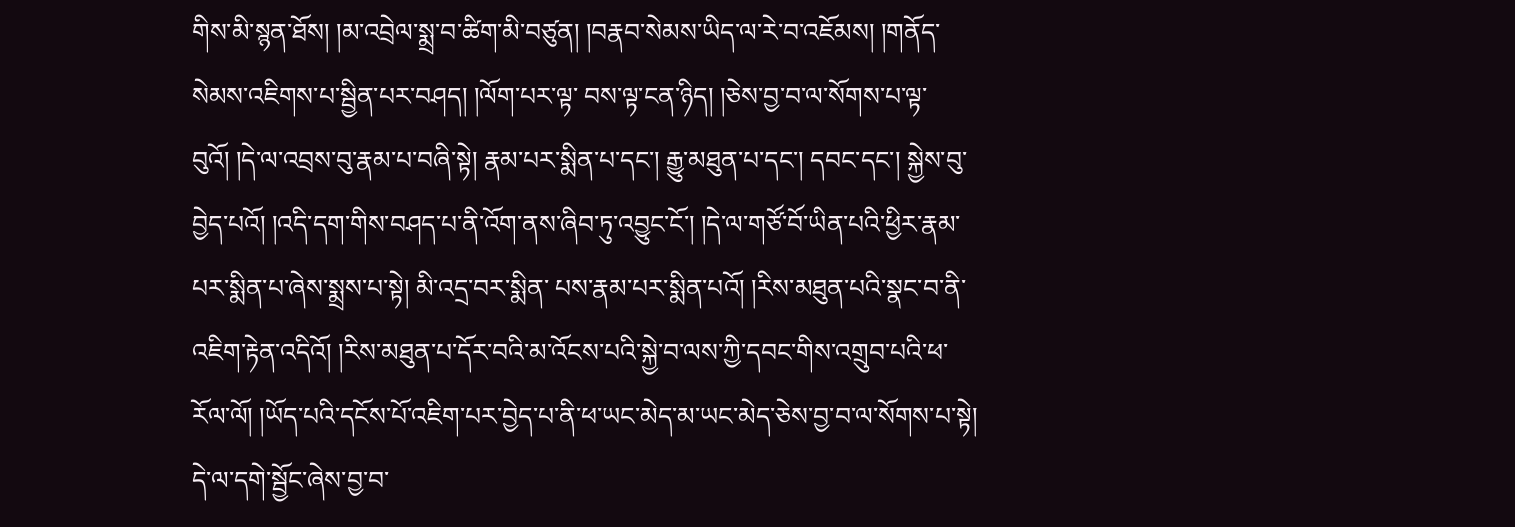གིས་མི་སྙན་ཐོས། །མ་འབྲེལ་སྨྲ་བ་ཚིག་མི་བཙུན། །བརྣབ་སེམས་ཡིད་ལ་རེ་བ་འཇོམས། །གནོད་སེམས་འཇིགས་པ་སྦྱིན་པར་བཤད། །ལོག་པར་ལྟ་ བས་ལྟ་ངན་ཉིད། །ཅེས་བྱ་བ་ལ་སོགས་པ་ལྟ་བུའོ། །དེ་ལ་འབྲས་བུ་རྣམ་པ་བཞི་སྟེ། རྣམ་པར་སྨིན་པ་དང་། རྒྱུ་མཐུན་པ་དང་། དབང་དང་། སྐྱེས་བུ་བྱེད་པའོ། །འདི་དག་གིས་བཤད་པ་ནི་འོག་ནས་ཞིབ་ཏུ་འབྱུང་ངོ་། །དེ་ལ་གཙོ་བོ་ཡིན་པའི་ཕྱིར་རྣམ་པར་སྨིན་པ་ཞེས་སྨྲས་པ་སྟེ། མི་འདྲ་བར་སྨིན་ པས་རྣམ་པར་སྨིན་པའོ། །རིས་མཐུན་པའི་སྣང་བ་ནི་འཇིག་རྟེན་འདིའོ། །རིས་མཐུན་པ་དོར་བའི་མ་འོངས་པའི་སྐྱེ་བ་ལས་ཀྱི་དབང་གིས་འགྲུབ་པའི་ཕ་རོལ་ལོ། །ཡོད་པའི་དངོས་པོ་འཇིག་པར་བྱེད་པ་ནི་ཕ་ཡང་མེད་མ་ཡང་མེད་ཅེས་བྱ་བ་ལ་སོགས་པ་སྟེ། དེ་ལ་དགེ་སྦྱོང་ཞེས་བྱ་བ་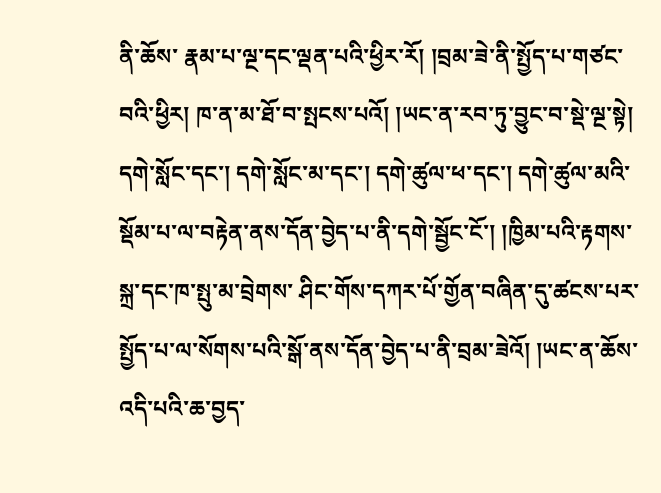ནི་ཆོས་ རྣམ་པ་ལྔ་དང་ལྡན་པའི་ཕྱིར་རོ། །བྲམ་ཟེ་ནི་སྤྱོད་པ་གཙང་བའི་ཕྱིར། ཁ་ན་མ་ཐོ་བ་སྤངས་པའོ། །ཡང་ན་རབ་ཏུ་བྱུང་བ་སྡེ་ལྔ་སྟེ། དགེ་སློང་དང་། དགེ་སློང་མ་དང་། དགེ་ཚུལ་ཕ་དང་། དགེ་ཚུལ་མའི་སྡོམ་པ་ལ་བརྟེན་ནས་དོན་བྱེད་པ་ནི་དགེ་སྦྱོང་ངོ་། །ཁྱིམ་པའི་རྟགས་སྐྲ་དང་ཁ་སྤུ་མ་བྲེགས་ ཤིང་གོས་དཀར་པོ་གྱོན་བཞིན་དུ་ཚངས་པར་སྤྱོད་པ་ལ་སོགས་པའི་སྒོ་ནས་དོན་བྱེད་པ་ནི་བྲམ་ཟེའོ། །ཡང་ན་ཆོས་འདི་པའི་ཆ་བྱད་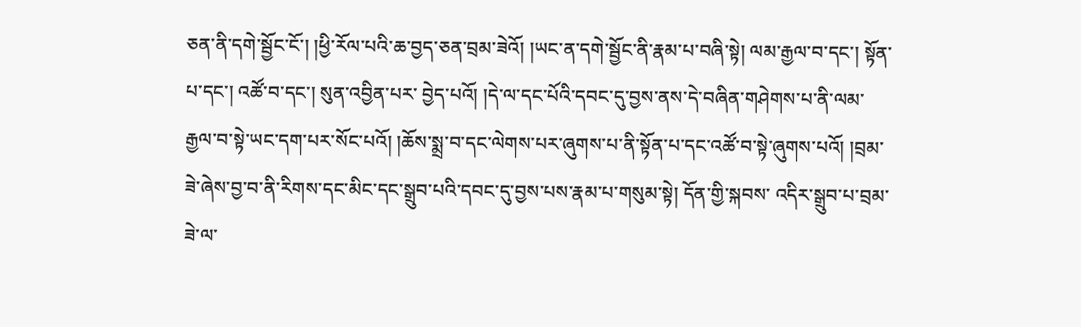ཅན་ནི་དགེ་སྦྱོང་ངོ་། །ཕྱི་རོལ་པའི་ཆ་བྱད་ཅན་བྲམ་ཟེའོ། །ཡང་ན་དགེ་སྦྱོང་ནི་རྣམ་པ་བཞི་སྟེ། ལམ་རྒྱལ་བ་དང་། སྟོན་པ་དང་། འཚོ་བ་དང་། སུན་འབྱིན་པར་ བྱེད་པའོ། །དེ་ལ་དང་པོའི་དབང་དུ་བྱས་ནས་དེ་བཞིན་གཤེགས་པ་ནི་ལམ་རྒྱལ་བ་སྟེ་ཡང་དག་པར་སོང་པའོ། །ཆོས་སྨྲ་བ་དང་ལེགས་པར་ཞུགས་པ་ནི་སྟོན་པ་དང་འཚོ་བ་སྟེ་ཞུགས་པའོ། །བྲམ་ཟེ་ཞེས་བྱ་བ་ནི་རིགས་དང་མིང་དང་སྒྲུབ་པའི་དབང་དུ་བྱས་པས་རྣམ་པ་གསུམ་སྟེ། དོན་གྱི་སྐབས་ འདིར་སྒྲུབ་པ་བྲམ་ཟེ་ལ་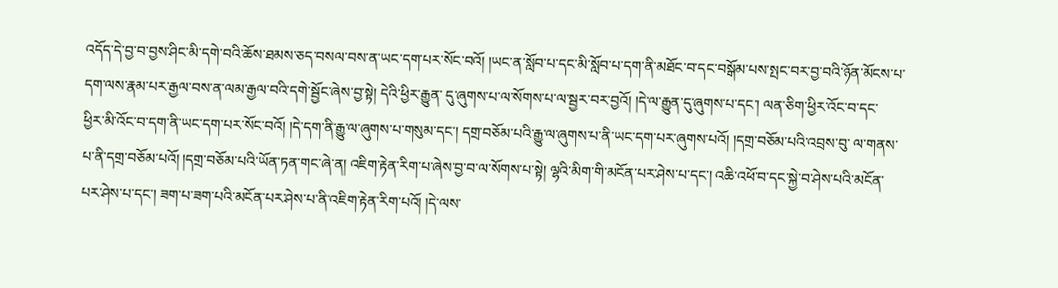འདོད་དེ་བྱ་བ་བྱས་ཤིང་མི་དགེ་བའི་ཆོས་ཐམས་ཅད་བསལ་བས་ན་ཡང་དག་པར་སོང་བའོ། །ཡང་ན་སློབ་པ་དང་མི་སློབ་པ་དག་ནི་མཐོང་བ་དང་བསྒོམ་པས་སྤང་བར་བྱ་བའི་ཉོན་མོངས་པ་དག་ལས་རྣམ་པར་རྒྱལ་བས་ན་ལམ་རྒྱལ་བའི་དགེ་སྦྱོང་ཞེས་བྱ་སྟེ། དེའི་ཕྱིར་རྒྱུན་ དུ་ཞུགས་པ་ལ་སོགས་པ་ལ་སྦྱར་བར་བྱའོ། །དེ་ལ་རྒྱུན་དུ་ཞུགས་པ་དང་། ལན་ཅིག་ཕྱིར་འོང་བ་དང་ཕྱིར་མི་འོང་བ་དག་ནི་ཡང་དག་པར་སོང་བའོ། །དེ་དག་ནི་རྒྱུ་ལ་ཞུགས་པ་གསུམ་དང་། དགྲ་བཅོམ་པའི་རྒྱུ་ལ་ཞུགས་པ་ནི་ཡང་དག་པར་ཞུགས་པའོ། །དགྲ་བཅོམ་པའི་འབྲས་བུ་ ལ་གནས་པ་ནི་དགྲ་བཅོམ་པའོ། །དགྲ་བཅོམ་པའི་ཡོན་ཏན་གང་ཞེ་ན། འཇིག་རྟེན་རིག་པ་ཞེས་བྱ་བ་ལ་སོགས་པ་སྟེ། ལྷའི་མིག་གི་མངོན་པར་ཤེས་པ་དང་། འཆི་འཕོ་བ་དང་སྐྱེ་བ་ཤེས་པའི་མངོན་པར་ཤེས་པ་དང་། ཟག་པ་ཟག་པའི་མངོན་པར་ཤེས་པ་ནི་འཇིག་རྟེན་རིག་པའོ། །དེ་ལས་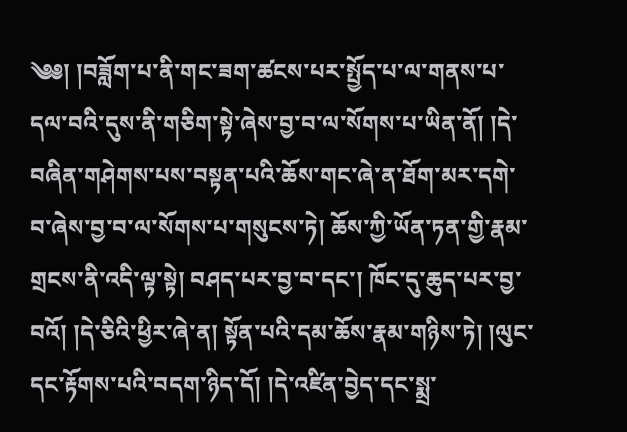༄༅། །བཟློག་པ་ནི་གང་ཟག་ཚངས་པར་སྤྱོད་པ་ལ་གནས་པ་དལ་བའི་དུས་ནི་གཅིག་སྟེ་ཞེས་བྱ་བ་ལ་སོགས་པ་ཡིན་ནོ། །དེ་བཞིན་གཤེགས་པས་བསྟན་པའི་ཆོས་གང་ཞེ་ན་ཐོག་མར་དགེ་བ་ཞེས་བྱ་བ་ལ་སོགས་པ་གསུངས་ཏེ། ཆོས་ཀྱི་ཡོན་ཏན་གྱི་རྣམ་གྲངས་ནི་འདི་ལྟ་སྟེ། བཤད་པར་བྱ་བ་དང་། ཁོང་དུ་ཆུད་པར་བྱ་བའོ། །དེ་ཅིའི་ཕྱིར་ཞེ་ན། སྟོན་པའི་དམ་ཆོས་རྣམ་གཉིས་ཏེ། །ལུང་དང་རྟོགས་པའི་བདག་ཉིད་དོ། །དེ་འཛིན་བྱེད་དང་སྨྲ་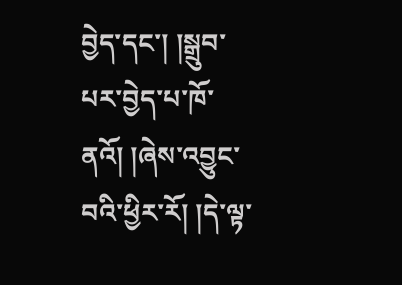བྱེད་དང་། །སྒྲུབ་པར་བྱེད་པ་ཁོ་ནའོ། །ཞེས་འབྱུང་བའི་ཕྱིར་རོ། །དེ་ལྟ་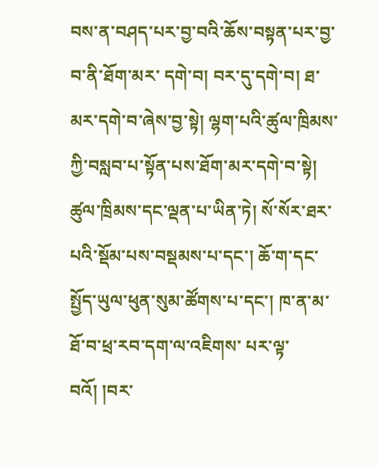བས་ན་བཤད་པར་བྱ་བའི་ཆོས་བསྟན་པར་བྱ་བ་ནི་ཐོག་མར་ དགེ་བ། བར་དུ་དགེ་བ། ཐ་མར་དགེ་བ་ཞེས་བྱ་སྟེ། ལྷག་པའི་ཚུལ་ཁྲིམས་ཀྱི་བསླབ་པ་སྟོན་པས་ཐོག་མར་དགེ་བ་སྟེ། ཚུལ་ཁྲིམས་དང་ལྡན་པ་ཡིན་ཏེ། སོ་སོར་ཐར་པའི་སྡོམ་པས་བསྡམས་པ་དང་། ཆོ་ག་དང་སྤྱོད་ཡུལ་ཕུན་སུམ་ཚོགས་པ་དང་། ཁ་ན་མ་ཐོ་བ་ཕྲ་རབ་དག་ལ་འཇིགས་ པར་ལྟ་བའོ། །བར་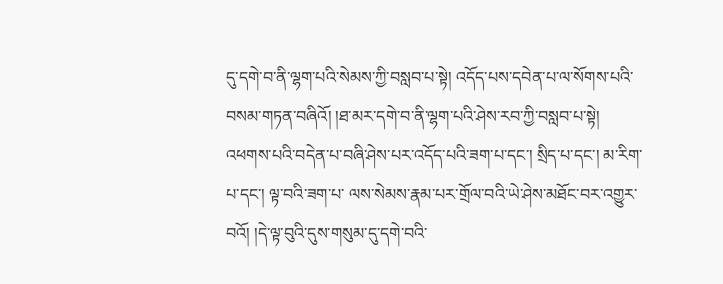དུ་དགེ་བ་ནི་ལྷག་པའི་སེམས་ཀྱི་བསླབ་པ་སྟེ། འདོད་པས་དབེན་པ་ལ་སོགས་པའི་བསམ་གཏན་བཞིའོ། །ཐ་མར་དགེ་བ་ནི་ལྷག་པའི་ཤེས་རབ་ཀྱི་བསླབ་པ་སྟེ། འཕགས་པའི་བདེན་པ་བཞི་ཤེས་པར་འདོད་པའི་ཟག་པ་དང་། སྲིད་པ་དང་། མ་རིག་པ་དང་། ལྟ་བའི་ཟག་པ་ ལས་སེམས་རྣམ་པར་གྲོལ་བའི་ཡེ་ཤེས་མཐོང་བར་འགྱུར་བའོ། །དེ་ལྟ་བུའི་དུས་གསུམ་དུ་དགེ་བའི་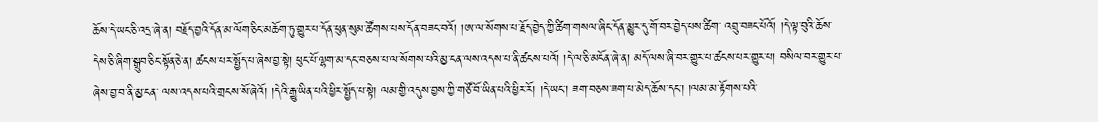ཆོས་དེ་ཡང་ཅི་འདྲ་ཞེ་ན། བརྗོད་བྱའི་དོན་མ་ལོག་ཅིང་མཆོག་ཏུ་གྱུར་པ་དོན་ཕུན་སུམ་ཚོགས་པས་དོན་བཟང་བའོ། །ཨ་ལ་སོགས་པ་རྗོད་བྱེད་ཀྱི་ཚིག་གསལ་ཞིང་དོན་མྱུར་དུ་གོ་བར་བྱེད་པས་ཚིག་ འབྲུ་བཟང་པོའོ། །དེ་ལྟ་བུའི་ཆོས་དེས་ཅི་ཞིག་སྒྲུབ་ཅིང་སྟོན་ཅེ་ན། ཚངས་པར་སྤྱོད་པ་ཞེས་བྱ་སྟེ། ཕུང་པོ་ལྷག་མ་དང་བཅས་པ་ལ་སོགས་པའི་མྱ་ངན་ལས་འདས་པ་ནི་ཚངས་པའོ། །དེ་ལ་ཅི་མངོན་ཞེ་ན། མདོ་ལས་ཞི་བར་གྱུར་པ་ཚངས་པར་གྱུར་པ། བསིལ་བར་གྱུར་པ་ཞེས་བྱ་བ་ནི་མྱ་ངན་ ལས་འདས་པའི་གྲངས་སོ་ཞེའོ། །དེའི་རྒྱུ་ཡིན་པའི་ཕྱིར་སྤྱོད་པ་སྟེ། ལམ་གྱི་འདུས་བྱས་ཀྱི་གཙོ་བོ་ཡིན་པའི་ཕྱིར་རོ། །དེ་ཡང་། ཟག་བཅས་ཟག་པ་མེད་ཆོས་དང་། །ལམ་མ་རྟོགས་པའི་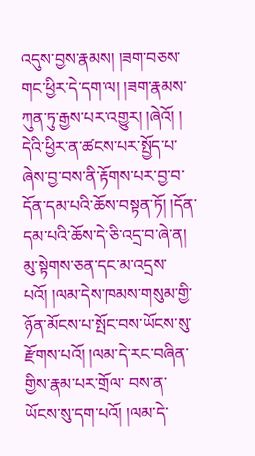འདུས་བྱས་རྣམས། །ཟག་བཅས་གང་ཕྱིར་དེ་དག་ལ། །ཟག་རྣམས་ཀུན་ཏུ་རྒྱས་པར་འགྱུར། །ཞེའོ། ། དེའི་ཕྱིར་ན་ཚངས་པར་སྤྱོད་པ་ཞེས་བྱ་བས་ནི་རྟོགས་པར་བྱ་བ་དོན་དམ་པའི་ཆོས་བསྟན་ཏོ། །དོན་དམ་པའི་ཆོས་དེ་ཅི་འདྲ་བ་ཞེ་ན། མུ་སྟེགས་ཅན་དང་མ་འདྲས་པའོ། །ལམ་དེས་ཁམས་གསུམ་གྱི་ཉོན་མོངས་པ་སྤོང་བས་ཡོངས་སུ་རྫོགས་པའོ། །ལམ་དེ་རང་བཞིན་གྱིས་རྣམ་པར་གྲོལ་ བས་ན་ཡོངས་སུ་དག་པའོ། །ལམ་དེ་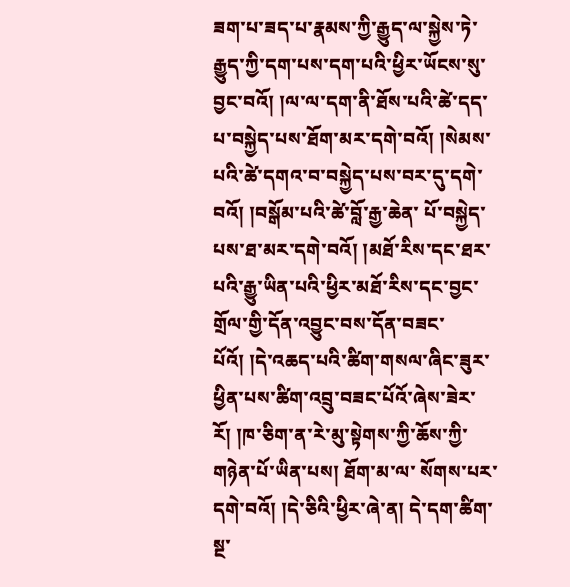ཟག་པ་ཟད་པ་རྣམས་ཀྱི་རྒྱུད་ལ་སྐྱེས་ཏེ་རྒྱུད་ཀྱི་དག་པས་དག་པའི་ཕྱིར་ཡོངས་སུ་བྱང་བའོ། །ལ་ལ་དག་ནི་ཐོས་པའི་ཚེ་དད་པ་བསྐྱེད་པས་ཐོག་མར་དགེ་བའོ། །སེམས་པའི་ཚེ་དགའ་བ་བསྐྱེད་པས་བར་དུ་དགེ་བའོ། །བསྒོམ་པའི་ཚེ་བློ་རྒྱ་ཆེན་ པོ་བསྐྱེད་པས་ཐ་མར་དགེ་བའོ། །མཐོ་རིས་དང་ཐར་པའི་རྒྱུ་ཡིན་པའི་ཕྱིར་མཐོ་རིས་དང་བྱང་གྲོལ་གྱི་དོན་འབྱུང་བས་དོན་བཟང་པོའོ། །དེ་འཆད་པའི་ཚིག་གསལ་ཞིང་ཟུར་ཕྱིན་པས་ཚིག་འབྲུ་བཟང་པོའོ་ཞེས་ཟེར་རོ། །ཁ་ཅིག་ན་རེ་མུ་སྟེགས་ཀྱི་ཆོས་ཀྱི་གཉེན་པོ་ཡིན་པས། ཐོག་མ་ལ་ སོགས་པར་དགེ་བའོ། །དེ་ཅིའི་ཕྱིར་ཞེ་ན། དེ་དག་ཚིག་སྔ་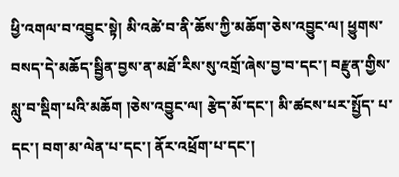ཕྱི་འགལ་བ་འབྱུང་སྟེ། མི་འཚེ་བ་ནི་ཆོས་ཀྱི་མཆོག་ཅེས་འབྱུང་ལ། ཕྱུགས་བསད་དེ་མཆོད་སྦྱིན་བྱས་ན་མཐོ་རིས་སུ་འགྲོ་ཞེས་བྱ་བ་དང་། བརྫུན་གྱིས་སླུ་བ་སྡིག་པའི་མཆོག །ཅེས་འབྱུང་ལ། རྩེད་མོ་དང་། མི་ཚངས་པར་སྤྱོད་ པ་དང་། བག་མ་ལེན་པ་དང་། ནོར་འཕྲོག་པ་དང་།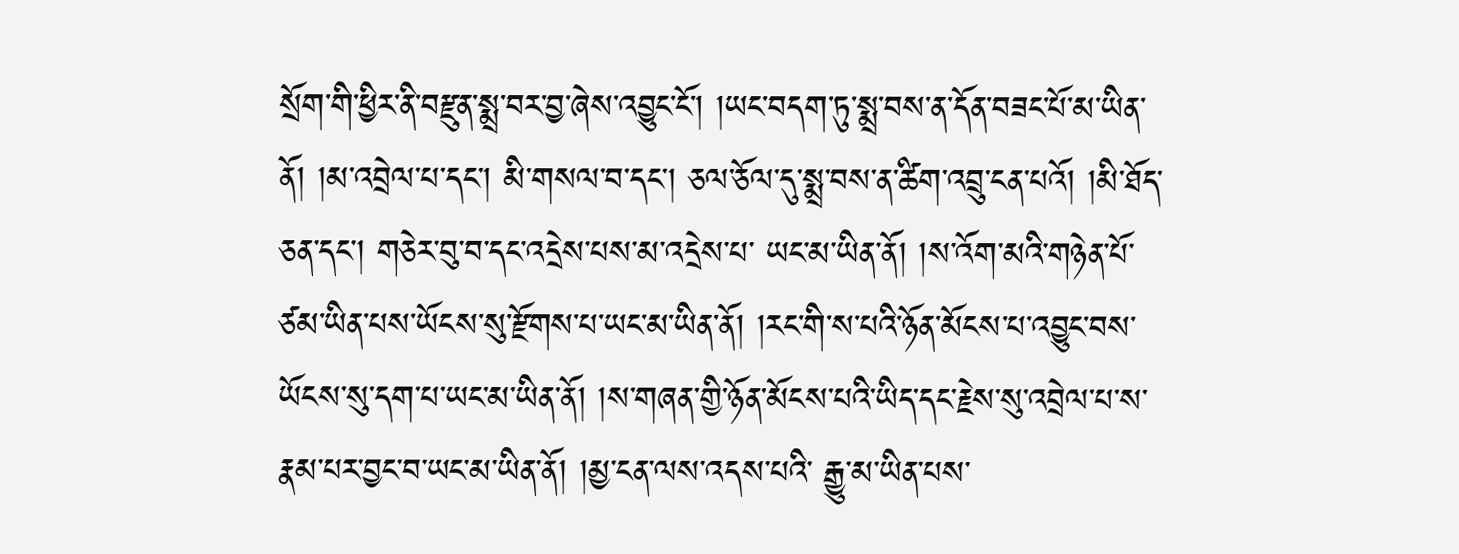སྲོག་གི་ཕྱིར་ནི་བརྫུན་སྨྲ་བར་བྱ་ཞེས་འབྱུང་ངོ་། །ཡང་བདག་ཏུ་སྨྲ་བས་ན་དོན་བཟང་པོ་མ་ཡིན་ནོ། །མ་འབྲེལ་པ་དང་། མི་གསལ་བ་དང་། ཅལ་ཅོལ་དུ་སྨྲ་བས་ན་ཚིག་འབྲུ་ངན་པའོ། །མི་ཐོད་ཅན་དང་། གཅེར་བུ་བ་དང་འདྲེས་པས་མ་འདྲེས་པ་ ཡང་མ་ཡིན་ནོ། །ས་འོག་མའི་གཉེན་པོ་ཙམ་ཡིན་པས་ཡོངས་སུ་རྫོགས་པ་ཡང་མ་ཡིན་ནོ། །རང་གི་ས་པའི་ཉོན་མོངས་པ་འབྱུང་བས་ཡོངས་སུ་དག་པ་ཡང་མ་ཡིན་ནོ། །ས་གཞན་གྱི་ཉོན་མོངས་པའི་ཡིད་དང་རྗེས་སུ་འབྲེལ་པ་ས་རྣམ་པར་བྱང་བ་ཡང་མ་ཡིན་ནོ། །མྱ་ངན་ལས་འདས་པའི་ རྒྱུ་མ་ཡིན་པས་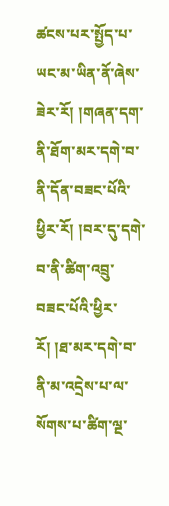ཚངས་པར་སྤྱོད་པ་ཡང་མ་ཡིན་ནོ་ཞེས་ཟེར་རོ། །གཞན་དག་ནི་ཐོག་མར་དགེ་བ་ནི་དོན་བཟང་པོའི་ཕྱིར་རོ། །བར་དུ་དགེ་བ་ནི་ཚིག་འབྲུ་བཟང་པོའི་ཕྱིར་རོ། །ཐ་མར་དགེ་བ་ནི་མ་འདྲེས་པ་ལ་སོགས་པ་ཚིག་ལྔ་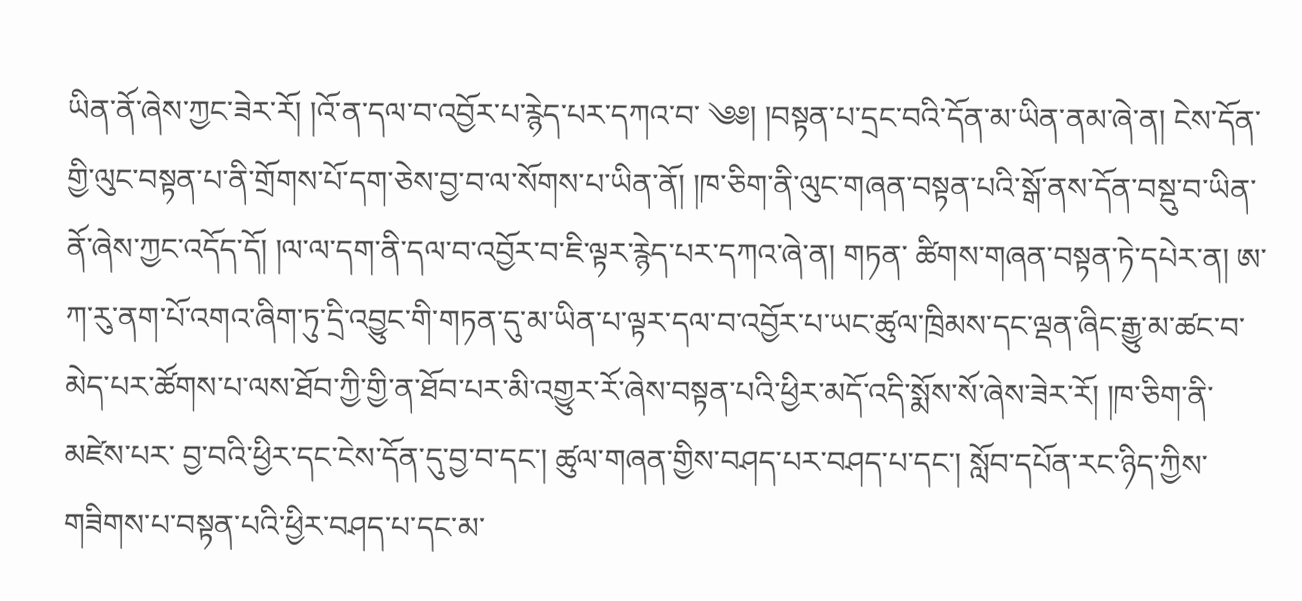ཡིན་ནོ་ཞེས་ཀྱང་ཟེར་རོ། །འོ་ན་དལ་བ་འབྱོར་པ་རྙེད་པར་དཀའ་བ་ ༄༅། །བསྟན་པ་དྲང་བའི་དོན་མ་ཡིན་ནམ་ཞེ་ན། ངེས་དོན་གྱི་ལུང་བསྟན་པ་ནི་གྲོགས་པོ་དག་ཅེས་བྱ་བ་ལ་སོགས་པ་ཡིན་ནོ། །ཁ་ཅིག་ནི་ལུང་གཞན་བསྟན་པའི་སྒོ་ནས་དོན་བསྡུ་བ་ཡིན་ནོ་ཞེས་ཀྱང་འདོད་དོ། །ལ་ལ་དག་ནི་དལ་བ་འབྱོར་བ་ཇི་ལྟར་རྙེད་པར་དཀའ་ཞེ་ན། གཏན་ ཚིགས་གཞན་བསྟན་ཏེ་དཔེར་ན། ཨ་ཀ་རུ་ནག་པོ་འགའ་ཞིག་ཏུ་དྲི་འབྱུང་གི་གཏན་དུ་མ་ཡིན་པ་ལྟར་དལ་བ་འབྱོར་པ་ཡང་ཚུལ་ཁྲིམས་དང་ལྡན་ཞིང་རྒྱུ་མ་ཚང་བ་མེད་པར་ཚོགས་པ་ལས་ཐོབ་ཀྱི་གྱི་ན་ཐོབ་པར་མི་འགྱུར་རོ་ཞེས་བསྟན་པའི་ཕྱིར་མདོ་འདི་སྨོས་སོ་ཞེས་ཟེར་རོ། །ཁ་ཅིག་ནི་མཛེས་པར་ བྱ་བའི་ཕྱིར་དང་ངེས་དོན་དུ་བྱ་བ་དང་། ཚུལ་གཞན་གྱིས་བཤད་པར་བཤད་པ་དང་། སློབ་དཔོན་རང་ཉིད་ཀྱིས་གཟིགས་པ་བསྟན་པའི་ཕྱིར་བཤད་པ་དང་མ་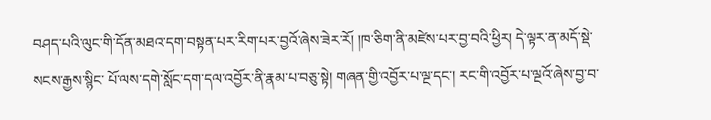བཤད་པའི་ལུང་གི་དོན་མཐའ་དག་བསྟན་པར་རིག་པར་བྱའོ་ཞེས་ཟེར་རོ། །ཁ་ཅིག་ནི་མཛེས་པར་བྱ་བའི་ཕྱིར། དེ་ལྟར་ན་མདོ་སྡེ་སངས་རྒྱས་སྙིང་ པོ་ལས་དགེ་སློང་དག་དལ་འབྱོར་ནི་རྣམ་པ་བཅུ་སྟེ། གཞན་གྱི་འབྱོར་པ་ལྔ་དང་། རང་གི་འབྱོར་པ་ལྔའོ་ཞེས་བྱ་བ་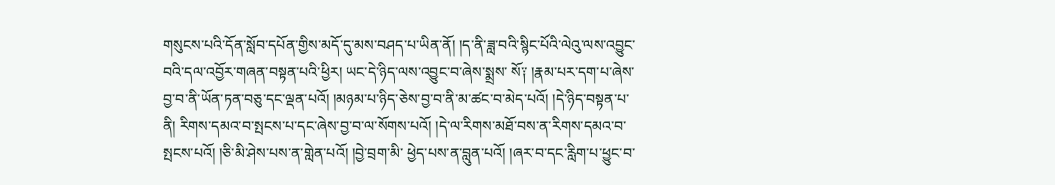གསུངས་པའི་དོན་སློབ་དཔོན་གྱིས་མདོ་དུ་མས་བཤད་པ་ཡིན་ནོ། །ད་ནི་ཟླ་བའི་སྙིང་པོའི་ལེའུ་ལས་འབྱུང་བའི་དལ་འབྱོར་གཞན་བསྟན་པའི་ཕྱིར། ཡང་དེ་ཉིད་ལས་འབྱུང་བ་ཞེས་སྨྲས་ སོ༑ །རྣམ་པར་དག་པ་ཞེས་བྱ་བ་ནི་ཡོན་ཏན་བཅུ་དང་ལྡན་པའོ། །མཉམ་པ་ཉིད་ཅེས་བྱ་བ་ནི་མ་ཚང་བ་མེད་པའོ། །དེ་ཉིད་བསྟན་པ་ནི། རིགས་དམའ་བ་སྤངས་པ་དང་ཞེས་བྱ་བ་ལ་སོགས་པའོ། །དེ་ལ་རིགས་མཐོ་བས་ན་རིགས་དམའ་བ་སྤངས་པའོ། །ཅི་མི་ཤེས་པས་ན་གླེན་པའོ། །བྱེ་བྲག་མི་ ཕྱེད་པས་ན་བླུན་པའོ། །ཞར་བ་དང་རླིག་པ་ཕྱུང་བ་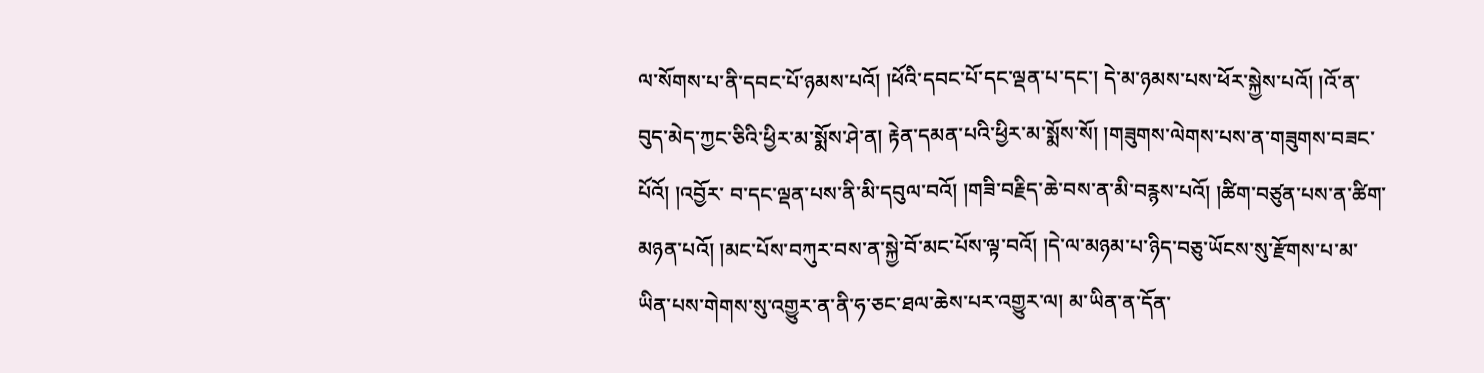ལ་སོགས་པ་ནི་དབང་པོ་ཉམས་པའོ། །ཕོའི་དབང་པོ་དང་ལྡན་པ་དང་། དེ་མ་ཉམས་པས་ཕོར་སྐྱེས་པའོ། །འོ་ན་བུད་མེད་ཀྱང་ཅིའི་ཕྱིར་མ་སྨོས་ཤེ་ན། རྟེན་དམན་པའི་ཕྱིར་མ་སྨོས་སོ། །གཟུགས་ལེགས་པས་ན་གཟུགས་བཟང་པོའོ། །འབྱོར་ བ་དང་ལྡན་པས་ནི་མི་དབུལ་བའོ། །གཟི་བརྗིད་ཆེ་བས་ན་མི་བརྙས་པའོ། །ཚིག་བཙུན་པས་ན་ཚིག་མཉན་པའོ། །མང་པོས་བཀུར་བས་ན་སྐྱེ་བོ་མང་པོས་ལྟ་བའོ། །དེ་ལ་མཉམ་པ་ཉིད་བཅུ་ཡོངས་སུ་རྫོགས་པ་མ་ཡིན་པས་གེགས་སུ་འགྱུར་ན་ནི་ཧ་ཅང་ཐལ་ཆེས་པར་འགྱུར་ལ། མ་ཡིན་ན་དོན་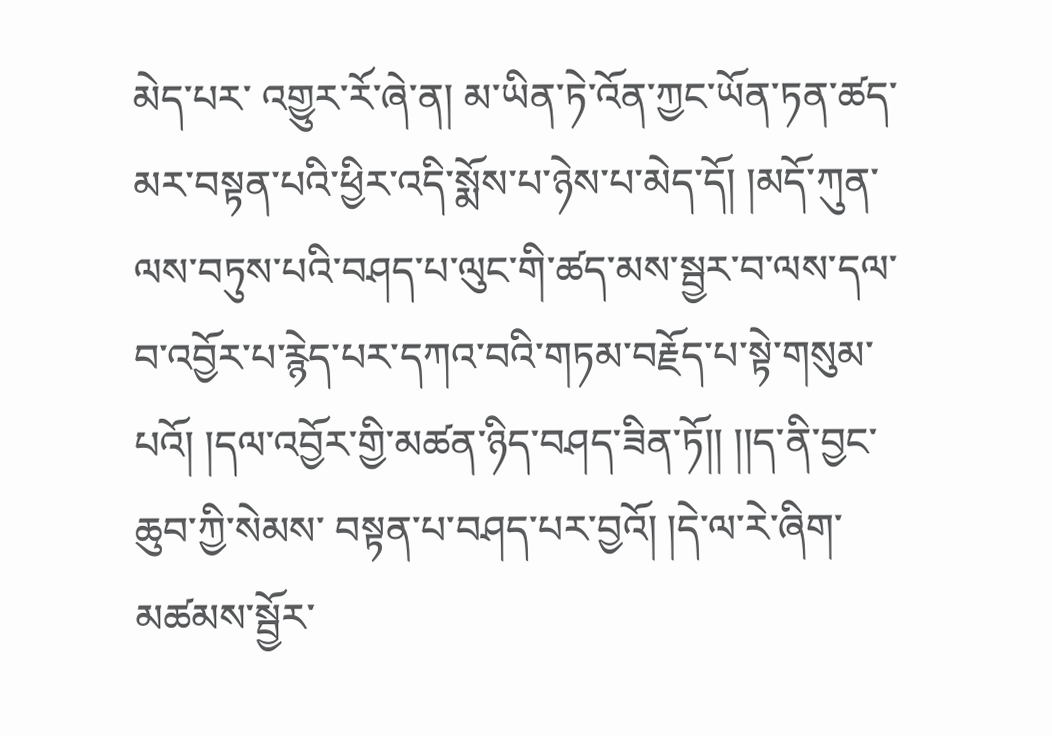མེད་པར་ འགྱུར་རོ་ཞེ་ན། མ་ཡིན་ཏེ་འོན་ཀྱང་ཡོན་ཏན་ཚད་མར་བསྟན་པའི་ཕྱིར་འདི་སྨོས་པ་ཉེས་པ་མེད་དོ། །མདོ་ཀུན་ལས་བཏུས་པའི་བཤད་པ་ལུང་གི་ཚད་མས་སྦྱར་བ་ལས་དལ་བ་འབྱོར་པ་རྙེད་པར་དཀའ་བའི་གཏམ་བརྗོད་པ་སྟེ་གསུམ་པའོ། །དལ་འབྱོར་གྱི་མཚན་ཉིད་བཤད་ཟིན་ཏོ།། །།ད་ནི་བྱང་ཆུབ་ཀྱི་སེམས་ བསྟན་པ་བཤད་པར་བྱའོ། །དེ་ལ་རེ་ཞིག་མཚམས་སྦྱོར་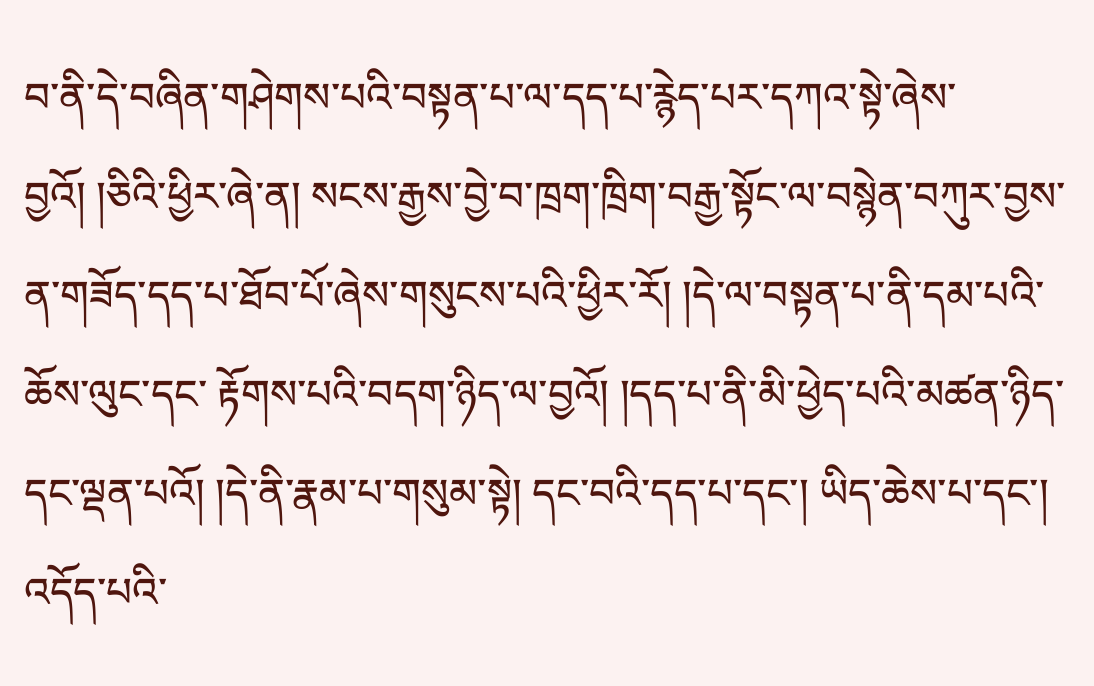བ་ནི་དེ་བཞིན་གཤེགས་པའི་བསྟན་པ་ལ་དད་པ་རྙེད་པར་དཀའ་སྟེ་ཞེས་བྱའོ། །ཅིའི་ཕྱིར་ཞེ་ན། སངས་རྒྱས་བྱེ་བ་ཁྲག་ཁྲིག་བརྒྱ་སྟོང་ལ་བསྙེན་བཀུར་བྱས་ན་གཟོད་དད་པ་ཐོབ་པོ་ཞེས་གསུངས་པའི་ཕྱིར་རོ། །དེ་ལ་བསྟན་པ་ནི་དམ་པའི་ཆོས་ལུང་དང་ རྟོགས་པའི་བདག་ཉིད་ལ་བྱའོ། །དད་པ་ནི་མི་ཕྱེད་པའི་མཚན་ཉིད་དང་ལྡན་པའོ། །དེ་ནི་རྣམ་པ་གསུམ་སྟེ། དང་བའི་དད་པ་དང་། ཡིད་ཆེས་པ་དང་། འདོད་པའི་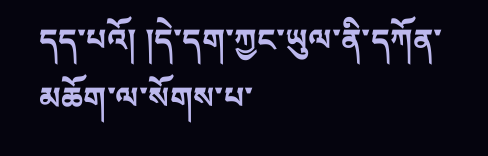དད་པའོ། །དེ་དག་ཀྱང་ཡུལ་ནི་དཀོན་མཆོག་ལ་སོགས་པ་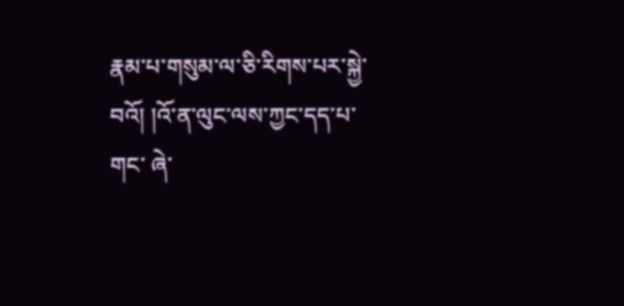རྣམ་པ་གསུམ་ལ་ཅི་རིགས་པར་སྐྱེ་བའོ། །འོ་ན་ལུང་ལས་ཀྱང་དད་པ་གང་ ཞེ་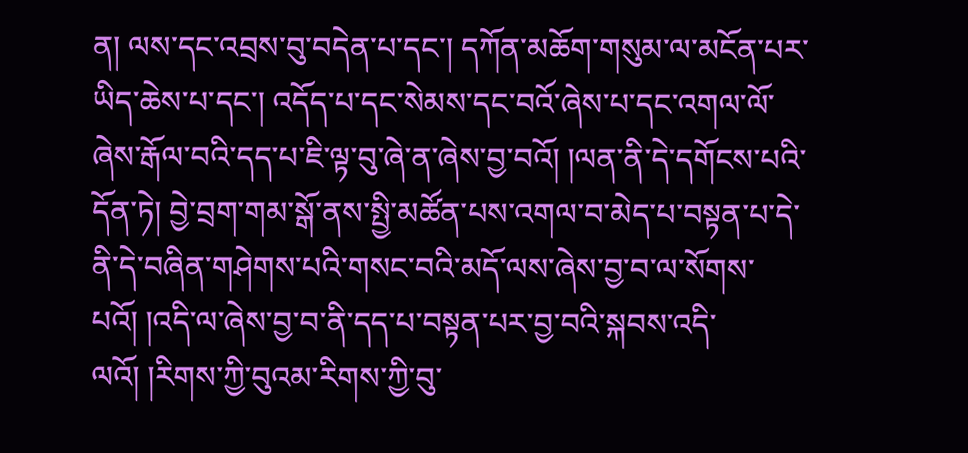ན། ལས་དང་འབྲས་བུ་བདེན་པ་དང་། དཀོན་མཆོག་གསུམ་ལ་མངོན་པར་ཡིད་ཆེས་པ་དང་། འདོད་པ་དང་སེམས་དང་བའོ་ཞེས་པ་དང་འགལ་ལོ་ཞེས་རྒོལ་བའི་དད་པ་ཇི་ལྟ་བུ་ཞེ་ན་ཞེས་བྱ་བའོ། །ལན་ནི་དེ་དགོངས་པའི་དོན་ཏེ། བྱེ་བྲག་གམ་སྒོ་ནས་སྤྱི་མཚོན་པས་འགལ་བ་མེད་པ་བསྟན་པ་དེ་ ནི་དེ་བཞིན་གཤེགས་པའི་གསང་བའི་མདོ་ལས་ཞེས་བྱ་བ་ལ་སོགས་པའོ། །འདི་ལ་ཞེས་བྱ་བ་ནི་དད་པ་བསྟན་པར་བྱ་བའི་སྐབས་འདི་ལའོ། །རིགས་ཀྱི་བུའམ་རིགས་ཀྱི་བུ་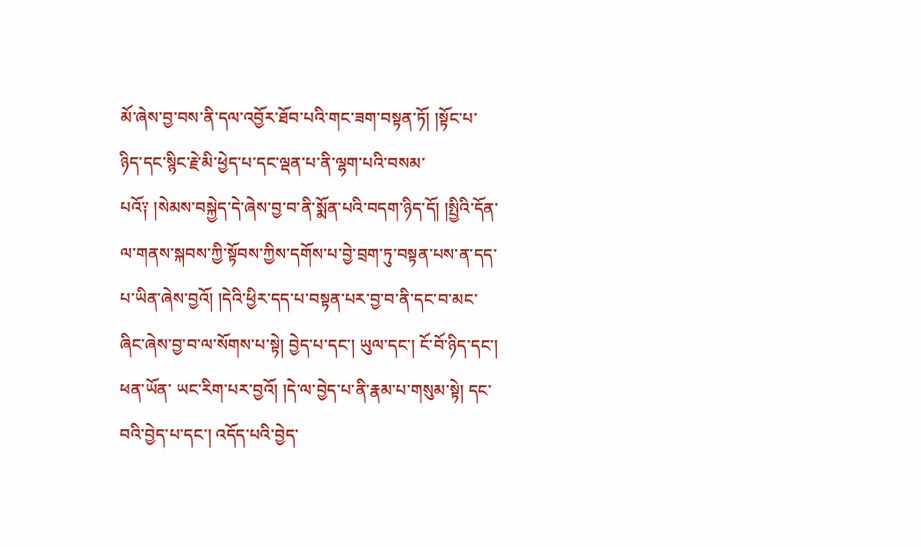མོ་ཞེས་བྱ་བས་ནི་དལ་འབྱོར་ཐོབ་པའི་གང་ཟག་བསྟན་ཏོ། །སྟོང་པ་ཉིད་དང་སྙིང་རྗེ་མི་ཕྱེད་པ་དང་ལྡན་པ་ནི་ལྷག་པའི་བསམ་ པའོ༑ །སེམས་བསྐྱེད་དེ་ཞེས་བྱ་བ་ནི་སྨོན་པའི་བདག་ཉིད་དོ། །སྤྱིའི་དོན་ལ་གནས་སྐབས་ཀྱི་སྟོབས་ཀྱིས་དགོས་པ་བྱེ་བྲག་ཏུ་བསྟན་པས་ན་དད་པ་ཡིན་ཞེས་བྱའོ། །དེའི་ཕྱིར་དད་པ་བསྟན་པར་བྱ་བ་ནི་དང་བ་མང་ཞིང་ཞེས་བྱ་བ་ལ་སོགས་པ་སྟེ། བྱེད་པ་དང་། ཡུལ་དང་། ངོ་བོ་ཉིད་དང་། ཕན་ཡོན་ ཡང་རིག་པར་བྱའོ། །དེ་ལ་བྱེད་པ་ནི་རྣམ་པ་གསུམ་སྟེ། དང་བའི་བྱེད་པ་དང་། འདོད་པའི་བྱེད་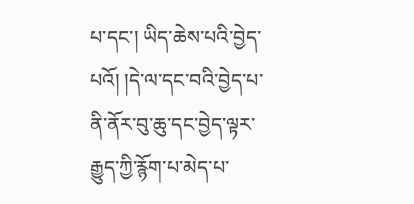པ་དང་། ཡིད་ཆེས་པའི་བྱེད་པའོ། །དེ་ལ་དང་བའི་བྱེད་པ་ནི་ནོར་བུ་ཆུ་དང་བྱེད་ལྟར་རྒྱུད་ཀྱི་རྙོག་པ་མེད་པ་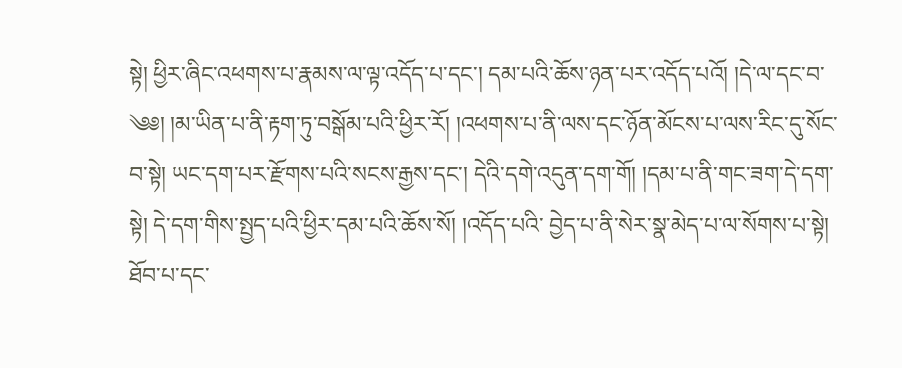སྟེ། ཕྱིར་ཞིང་འཕགས་པ་རྣམས་ལ་ལྟ་འདོད་པ་དང་། དམ་པའི་ཆོས་ཉན་པར་འདོད་པའོ། །དེ་ལ་དང་བ་ ༄༅། །མ་ཡིན་པ་ནི་རྟག་ཏུ་བསྒོམ་པའི་ཕྱིར་རོ། །འཕགས་པ་ནི་ལས་དང་ཉོན་མོངས་པ་ལས་རིང་དུ་སོང་བ་སྟེ། ཡང་དག་པར་རྫོགས་པའི་སངས་རྒྱས་དང་། དེའི་དགེ་འདུན་དག་གོ། །དམ་པ་ནི་གང་ཟག་དེ་དག་སྟེ། དེ་དག་གིས་སྤྱད་པའི་ཕྱིར་དམ་པའི་ཆོས་སོ། །འདོད་པའི་ བྱེད་པ་ནི་སེར་སྣ་མེད་པ་ལ་སོགས་པ་སྟེ། ཐོབ་པ་དང་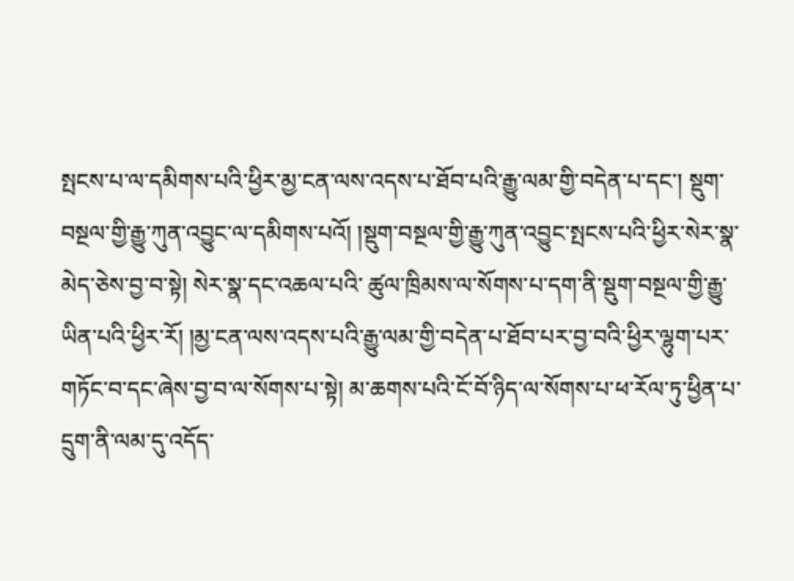སྤངས་པ་ལ་དམིགས་པའི་ཕྱིར་མྱ་ངན་ལས་འདས་པ་ཐོབ་པའི་རྒྱུ་ལམ་གྱི་བདེན་པ་དང་། སྡུག་བསྔལ་གྱི་རྒྱུ་ཀུན་འབྱུང་ལ་དམིགས་པའོ། །སྡུག་བསྔལ་གྱི་རྒྱུ་ཀུན་འབྱུང་སྤངས་པའི་ཕྱིར་སེར་སྣ་མེད་ཅེས་བྱ་བ་སྟེ། སེར་སྣ་དང་འཆལ་པའི་ ཚུལ་ཁྲིམས་ལ་སོགས་པ་དག་ནི་སྡུག་བསྔལ་གྱི་རྒྱུ་ཡིན་པའི་ཕྱིར་རོ། །མྱ་ངན་ལས་འདས་པའི་རྒྱུ་ལམ་གྱི་བདེན་པ་ཐོབ་པར་བྱ་བའི་ཕྱིར་ལྷུག་པར་གཏོང་བ་དང་ཞེས་བྱ་བ་ལ་སོགས་པ་སྟེ། མ་ཆགས་པའི་ངོ་བོ་ཉིད་ལ་སོགས་པ་ཕ་རོལ་ཏུ་ཕྱིན་པ་དྲུག་ནི་ལམ་དུ་འདོད་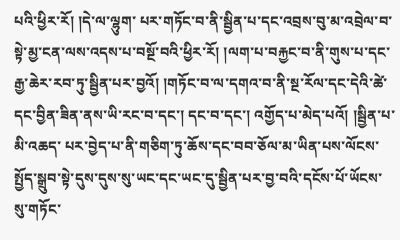པའི་ཕྱིར་རོ། །དེ་ལ་ལྷུག་ པར་གཏོང་བ་ནི་སྦྱིན་པ་དང་འབྲས་བུ་མ་འབྲེལ་བ་སྟེ་མྱ་ངན་ལས་འདས་པ་བསྔོ་བའི་ཕྱིར་རོ། །ལག་པ་བརྐྱང་བ་ནི་གུས་པ་དང་རྒྱ་ཆེར་རབ་ཏུ་སྦྱིན་པར་བྱའོ། །གཏོང་བ་ལ་དགའ་བ་ནི་སྔ་རོལ་དང་དེའི་ཚེ་དང་བྱིན་ཟིན་ནས་ཡི་རང་བ་དང་། དང་བ་དང་། འགྱོད་པ་མེད་པའོ། །སྦྱིན་པ་མི་འཆད་ པར་བྱེད་པ་ནི་གཅིག་ཏུ་ཆོས་དང་བབ་ཅོལ་མ་ཡིན་པས་ལོངས་སྤྱོད་སྒྲུབ་སྟེ་དུས་དུས་སུ་ཡང་དང་ཡང་དུ་སྦྱིན་པར་བྱ་བའི་དངོས་པོ་ཡོངས་སུ་གཏོང་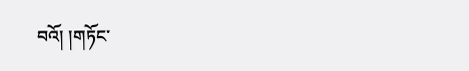བའོ། །གཏོང་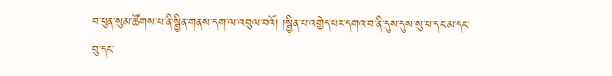བ་ཕུན་སུམ་ཚོགས་པ་ནི་སྦྱིན་གནས་དག་ལ་འབུལ་བའོ། །སྦྱིན་པ་འགྱེད་པར་དགའ་བ་ནི་དུས་དུས་སུ་ཕ་དང་མ་དང་བུ་དང་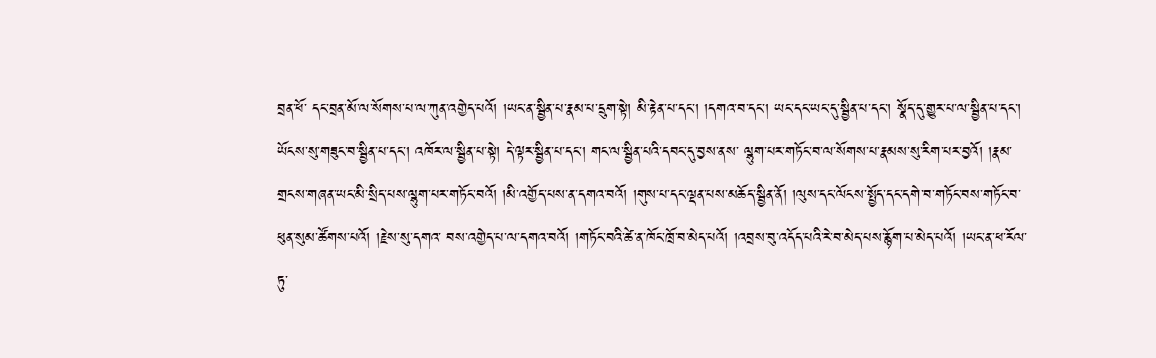བྲན་ཕོ་ དང་བྲན་མོ་ལ་སོགས་པ་ལ་ཀུན་འགྱེད་པའོ། །ཡང་ན་སྦྱིན་པ་རྣམ་པ་དྲུག་སྟེ། མི་རྟེན་པ་དང་། །དགའ་བ་དང་། ཡང་དང་ཡང་དུ་སྦྱིན་པ་དང་། སྣོད་དུ་གྱུར་པ་ལ་སྦྱིན་པ་དང་། ཡོངས་སུ་གཟུང་བ་སྦྱིན་པ་དང་། འཁོར་ལ་སྦྱིན་པ་སྟེ། དེ་ལྟར་སྦྱིན་པ་དང་། གང་ལ་སྦྱིན་པའི་དབང་དུ་བྱས་ནས་ ལྷུག་པར་གཏོང་བ་ལ་སོགས་པ་རྣམས་སུ་རིག་པར་བྱའོ། །རྣམ་གྲངས་གཞན་ཡང་མི་སྲིད་པས་ལྷུག་པར་གཏོང་བའོ། །མི་འགྱོད་པས་ན་དགའ་བའོ། །གུས་པ་དང་ལྡན་པས་མཆོད་སྦྱིན་ནོ། །ལུས་དང་ལོངས་སྤྱོད་དང་དགེ་བ་གཏོང་བས་གཏོང་བ་ཕུན་སུམ་ཚོགས་པའོ། །རྗེས་སུ་དགའ་ བས་འགྱེད་པ་ལ་དགའ་བའོ། །གཏོང་བའི་ཚེ་ན་ཁོང་ཁྲོ་བ་མེད་པའོ། །འབྲས་བུ་འདོད་པའི་རེ་བ་མེད་པས་རྙོག་པ་མེད་པའོ། །ཡང་ན་ཕ་རོལ་ཏུ་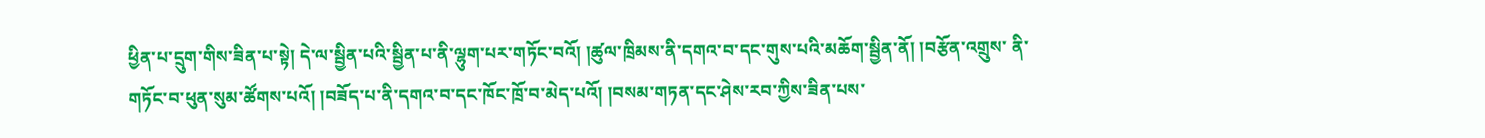ཕྱིན་པ་དྲུག་གིས་ཟིན་པ་སྟེ། དེ་ལ་སྦྱིན་པའི་སྦྱིན་པ་ནི་ལྷུག་པར་གཏོང་བའོ། །ཚུལ་ཁྲིམས་ནི་དགའ་བ་དང་གུས་པའི་མཆོག་སྦྱིན་ནོ། །བརྩོན་འགྲུས་ ནི་གཏོང་བ་ཕུན་སུམ་ཚོགས་པའོ། །བཟོད་པ་ནི་དགའ་བ་དང་ཁོང་ཁྲོ་བ་མེད་པའོ། །བསམ་གཏན་དང་ཤེས་རབ་ཀྱིས་ཟིན་པས་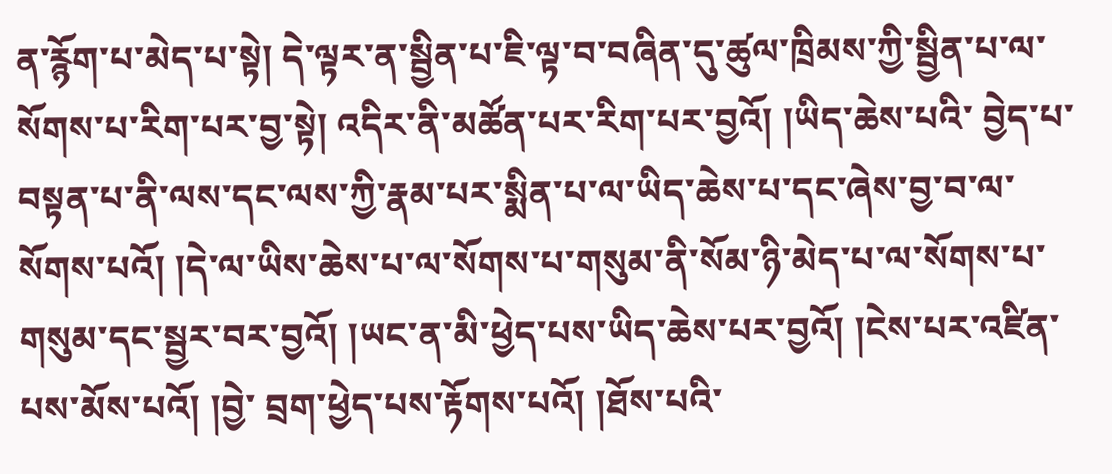ན་རྙོག་པ་མེད་པ་སྟེ། དེ་ལྟར་ན་སྦྱིན་པ་ཇི་ལྟ་བ་བཞིན་དུ་ཚུལ་ཁྲིམས་ཀྱི་སྦྱིན་པ་ལ་སོགས་པ་རིག་པར་བྱ་སྟེ། འདིར་ནི་མཚོན་པར་རིག་པར་བྱའོ། །ཡིད་ཆེས་པའི་ བྱེད་པ་བསྟན་པ་ནི་ལས་དང་ལས་ཀྱི་རྣམ་པར་སྨིན་པ་ལ་ཡིད་ཆེས་པ་དང་ཞེས་བྱ་བ་ལ་སོགས་པའོ། །དེ་ལ་ཡིས་ཆེས་པ་ལ་སོགས་པ་གསུམ་ནི་སོམ་ཉི་མེད་པ་ལ་སོགས་པ་གསུམ་དང་སྦྱར་བར་བྱའོ། །ཡང་ན་མི་ཕྱེད་པས་ཡིད་ཆེས་པར་བྱའོ། །ངེས་པར་འཛིན་པས་མོས་པའོ། །བྱེ་ བྲག་ཕྱེད་པས་རྟོགས་པའོ། །ཐོས་པའི་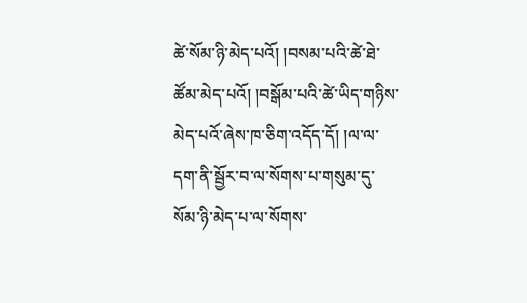ཚེ་སོམ་ཉི་མེད་པའོ། །བསམ་པའི་ཚེ་ཐེ་ཚོམ་མེད་པའོ། །བསྒོམ་པའི་ཚེ་ཡིད་གཉིས་མེད་པའོ་ཞེས་ཁ་ཅིག་འདོད་དོ། །ལ་ལ་དག་ནི་སྦྱོར་བ་ལ་སོགས་པ་གསུམ་དུ་སོམ་ཉི་མེད་པ་ལ་སོགས་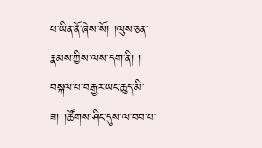པ་ཡིན་ནོ་ཞེས་སོ། །ལུས་ཅན་རྣམས་ཀྱིས་ལས་དག་ནི། ། བསྐལ་པ་བརྒྱར་ཡང་ཆུད་མི་ཟ། །ཚོགས་ཤིང་དུས་ལ་བབ་པ་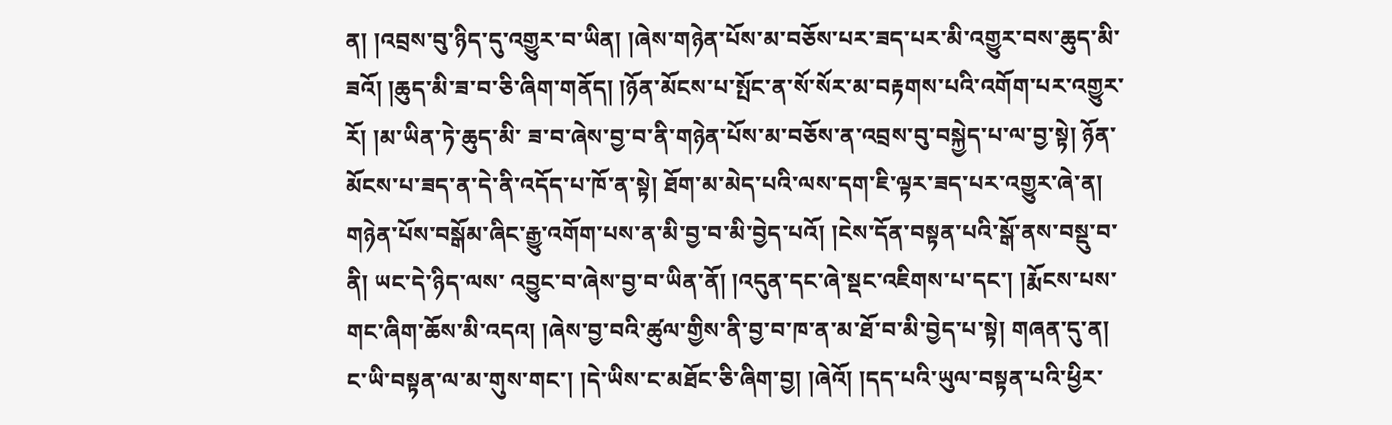ན། །འབྲས་བུ་ཉིད་དུ་འགྱུར་བ་ཡིན། །ཞེས་གཉེན་པོས་མ་བཅོས་པར་ཟད་པར་མི་འགྱུར་བས་ཆུད་མི་ཟའོ། །ཆུད་མི་ཟ་བ་ཅི་ཞིག་གནོད། །ཉོན་མོངས་པ་སྤོང་ན་སོ་སོར་མ་བརྟགས་པའི་འགོག་པར་འགྱུར་རོ། །མ་ཡིན་ཏེ་ཆུད་མི་ ཟ་བ་ཞེས་བྱ་བ་ནི་གཉེན་པོས་མ་བཅོས་ན་འབྲས་བུ་བསྐྱེད་པ་ལ་བྱ་སྟེ། ཉོན་མོངས་པ་ཟད་ན་དེ་ནི་འདོད་པ་ཁོ་ན་སྟེ། ཐོག་མ་མེད་པའི་ལས་དག་ཇི་ལྟར་ཟད་པར་འགྱུར་ཞེ་ན། གཉེན་པོས་བསྒོམ་ཞིང་རྒྱུ་འགོག་པས་ན་མི་བྱ་བ་མི་བྱེད་པའོ། །ངེས་དོན་བསྟན་པའི་སྒོ་ནས་བསྡུ་བ་ནི། ཡང་དེ་ཉིད་ལས་ འབྱུང་བ་ཞེས་བྱ་བ་ཡིན་ནོ། །འདུན་དང་ཞེ་སྡང་འཇིགས་པ་དང་། །རྨོངས་པས་གང་ཞིག་ཆོས་མི་འདའ། །ཞེས་བྱ་བའི་ཚུལ་གྱིས་ནི་བྱ་བ་ཁ་ན་མ་ཐོ་བ་མི་བྱེད་པ་སྟེ། གཞན་དུ་ན། ང་ཡི་བསྟན་ལ་མ་གུས་གང་། །དེ་ཡིས་ང་མཐོང་ཅི་ཞིག་བྱ། །ཞེའོ། །དད་པའི་ཡུལ་བསྟན་པའི་ཕྱིར་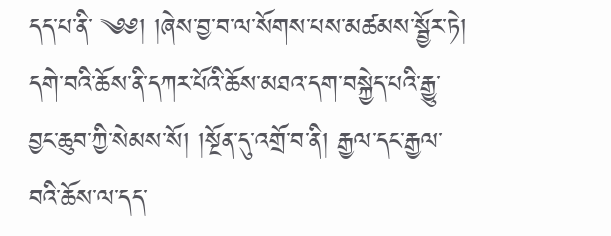དད་པ་ནི་ ༄༅། །ཞེས་བྱ་བ་ལ་སོགས་པས་མཚམས་སྦྱོར་ཏེ། དགེ་བའི་ཆོས་ནི་དཀར་པོའི་ཆོས་མཐའ་དག་བསྐྱེད་པའི་རྒྱུ་བྱང་ཆུབ་ཀྱི་སེམས་སོ། །སྔོན་དུ་འགྲོ་བ་ནི། རྒྱལ་དང་རྒྱལ་བའི་ཆོས་ལ་དད་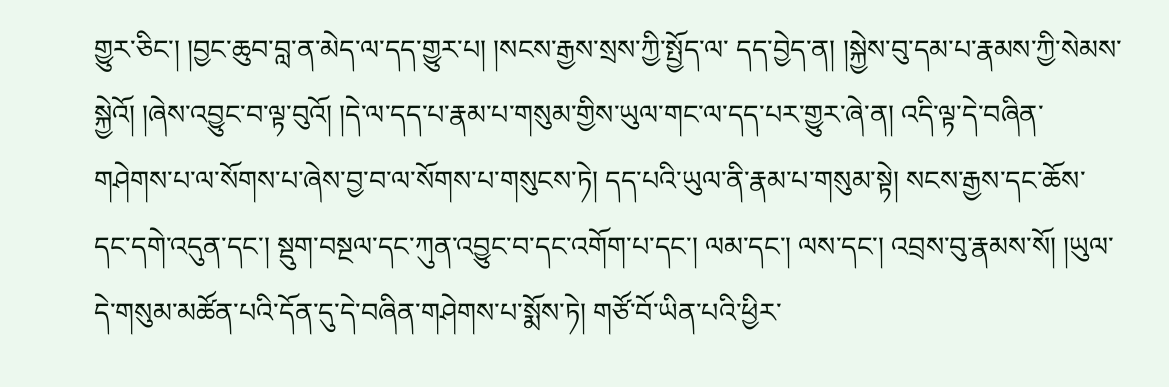གྱུར་ཅིང་། །བྱང་ཆུབ་བླ་ན་མེད་ལ་དད་གྱུར་པ། །སངས་རྒྱས་སྲས་ཀྱི་སྤྱོད་ལ་ དད་བྱེད་ན། །སྐྱེས་བུ་དམ་པ་རྣམས་ཀྱི་སེམས་སྐྱེའོ། །ཞེས་འབྱུང་བ་ལྟ་བུའོ། །དེ་ལ་དད་པ་རྣམ་པ་གསུམ་གྱིས་ཡུལ་གང་ལ་དད་པར་གྱུར་ཞེ་ན། འདི་ལྟ་དེ་བཞིན་གཤེགས་པ་ལ་སོགས་པ་ཞེས་བྱ་བ་ལ་སོགས་པ་གསུངས་ཏེ། དད་པའི་ཡུལ་ནི་རྣམ་པ་གསུམ་སྟེ། སངས་རྒྱས་དང་ཆོས་ དང་དགེ་འདུན་དང་། སྡུག་བསྔལ་དང་ཀུན་འབྱུང་བ་དང་འགོག་པ་དང་། ལམ་དང་། ལས་དང་། འབྲས་བུ་རྣམས་སོ། །ཡུལ་དེ་གསུམ་མཚོན་པའི་དོན་དུ་དེ་བཞིན་གཤེགས་པ་སྨོས་ཏེ། གཙོ་བོ་ཡིན་པའི་ཕྱིར་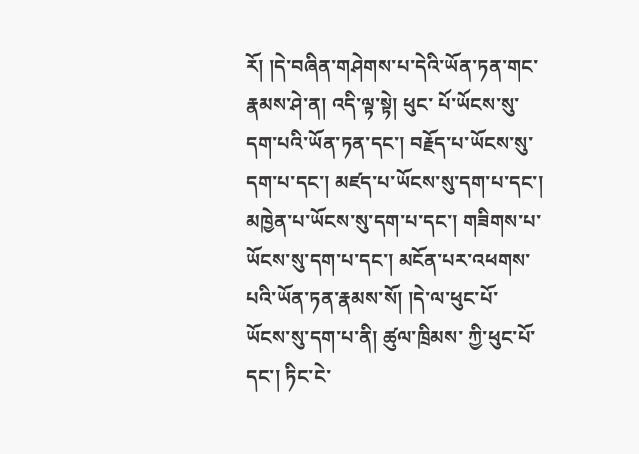རོ། །དེ་བཞིན་གཤེགས་པ་དེའི་ཡོན་ཏན་གང་རྣམས་ཤེ་ན། འདི་ལྟ་སྟེ། ཕུང་ པོ་ཡོངས་སུ་དག་པའི་ཡོན་ཏན་དང་། བརྗོད་པ་ཡོངས་སུ་དག་པ་དང་། མཛད་པ་ཡོངས་སུ་དག་པ་དང་། མཁྱེན་པ་ཡོངས་སུ་དག་པ་དང་། གཟིགས་པ་ཡོངས་སུ་དག་པ་དང་། མངོན་པར་འཕགས་པའི་ཡོན་ཏན་རྣམས་སོ། །དེ་ལ་ཕུང་པོ་ཡོངས་སུ་དག་པ་ནི། ཚུལ་ཁྲིམས་ ཀྱི་ཕུང་པོ་དང་། ཏིང་ངེ་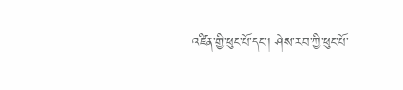འཛིན་གྱི་ཕུང་པོ་དང་། ཤེས་རབ་ཀྱི་ཕུང་པོ་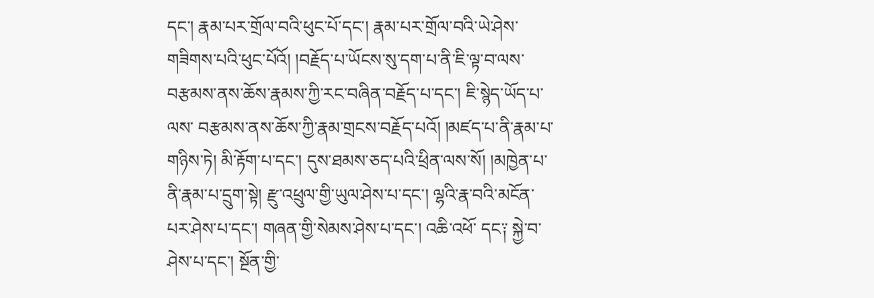དང་། རྣམ་པར་གྲོལ་བའི་ཕུང་པོ་དང་། རྣམ་པར་གྲོལ་བའི་ཡེ་ཤེས་གཟིགས་པའི་ཕུང་པོའོ། །བརྗོད་པ་ཡོངས་སུ་དག་པ་ནི་ཇི་ལྟ་བ་ལས་བརྩམས་ནས་ཆོས་རྣམས་ཀྱི་རང་བཞིན་བརྗོད་པ་དང་། ཇི་སྙེད་ཡོད་པ་ལས་ བརྩམས་ནས་ཆོས་ཀྱི་རྣམ་གྲངས་བརྗོད་པའོ། །མཛད་པ་ནི་རྣམ་པ་གཉིས་ཏེ། མི་རྟོག་པ་དང་། དུས་ཐམས་ཅད་པའི་ཕྲིན་ལས་སོ། །མཁྱེན་པ་ནི་རྣམ་པ་དྲུག་སྟེ། རྫུ་འཕྲུལ་གྱི་ཡུལ་ཤེས་པ་དང་། ལྷའི་རྣ་བའི་མངོན་པར་ཤེས་པ་དང་། གཞན་གྱི་སེམས་ཤེས་པ་དང་། འཆི་འཕོ་ དང༑ སྐྱེ་བ་ཤེས་པ་དང་། སྔོན་གྱི་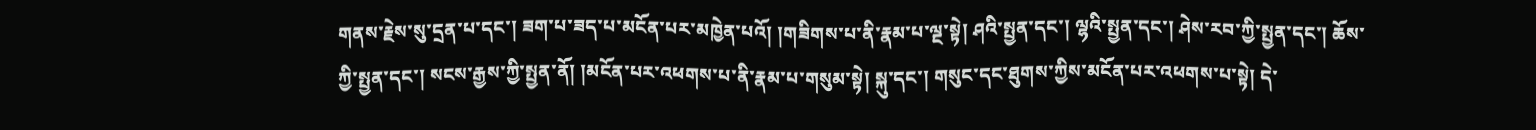གནས་རྗེས་སུ་དྲན་པ་དང་། ཟག་པ་ཟད་པ་མངོན་པར་མཁྱེན་པའོ། །གཟིགས་པ་ནི་རྣམ་པ་ལྔ་སྟེ། ཤའི་སྤྱན་དང་། ལྷའི་སྤྱན་དང་། ཤེས་རབ་ཀྱི་སྤྱན་དང་། ཆོས་ཀྱི་སྤྱན་དང་། སངས་རྒྱས་ཀྱི་སྤྱན་ནོ། །མངོན་པར་འཕགས་པ་ནི་རྣམ་པ་གསུམ་སྟེ། སྐུ་དང་། གསུང་དང་ཐུགས་ཀྱིས་མངོན་པར་འཕགས་པ་སྟེ། དེ་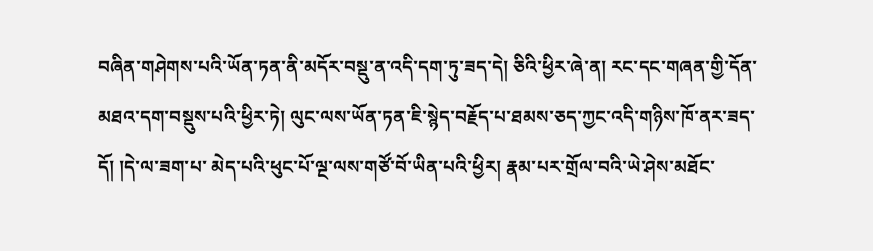བཞིན་གཤེགས་པའི་ཡོན་ཏན་ནི་མདོར་བསྡུ་ན་འདི་དག་ཏུ་ཟད་དེ། ཅིའི་ཕྱིར་ཞེ་ན། རང་དང་གཞན་གྱི་དོན་མཐའ་དག་བསྡུས་པའི་ཕྱིར་ཏེ། ལུང་ལས་ཡོན་ཏན་ཇི་སྙེད་བརྗོད་པ་ཐམས་ཅད་ཀྱང་འདི་གཉིས་ཁོ་ནར་ཟད་དོ། །དེ་ལ་ཟག་པ་ མེད་པའི་ཕུང་པོ་ལྔ་ལས་གཙོ་བོ་ཡིན་པའི་ཕྱིར། རྣམ་པར་གྲོལ་བའི་ཡེ་ཤེས་མཐོང་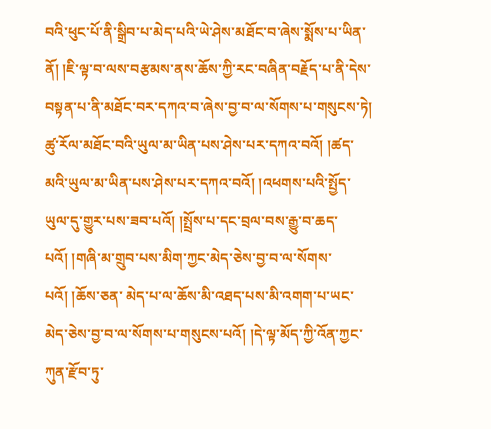བའི་ཕུང་པོ་ནི་སྒྲིབ་པ་མེད་པའི་ཡེ་ཤེས་མཐོང་བ་ཞེས་སྨོས་པ་ཡིན་ནོ། །ཇི་ལྟ་བ་ལས་བརྩམས་ནས་ཆོས་ཀྱི་རང་བཞིན་བརྗོད་པ་ནི་དེས་བསྟན་པ་ནི་མཐོང་བར་དཀའ་བ་ཞེས་བྱ་བ་ལ་སོགས་པ་གསུངས་ཏེ། ཚུ་རོལ་མཐོང་བའི་ཡུལ་མ་ཡིན་པས་ཤེས་པར་དཀའ་བའོ། །ཚད་མའི་ཡུལ་མ་ཡིན་པས་ཤེས་པར་དཀའ་བའོ། །འཕགས་པའི་སྤྱོད་ཡུལ་དུ་གྱུར་པས་ཟབ་པའོ། །སྤྲོས་པ་དང་བྲལ་བས་རྒྱུ་བ་ཆད་པའོ། །གཞི་མ་གྲུབ་པས་མིག་ཀྱང་མེད་ཅེས་བྱ་བ་ལ་སོགས་པའོ། །ཆོས་ཅན་ མེད་པ་ལ་ཆོས་མི་འཐད་པས་མི་འགག་པ་ཡང་མེད་ཅེས་བྱ་བ་ལ་སོགས་པ་གསུངས་པའོ། །དེ་ལྟ་མོད་ཀྱི་འོན་ཀྱང་ཀུན་རྫོབ་ཏུ་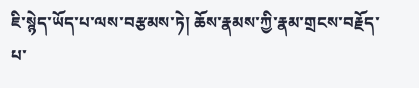ཇི་སྙེད་ཡོད་པ་ལས་བརྩམས་ཏེ། ཆོས་རྣམས་ཀྱི་རྣམ་གྲངས་བརྗོད་པ་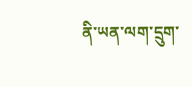ནི་ཡན་ལག་དྲུག་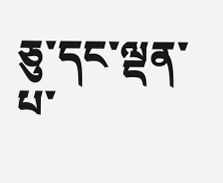ཅུ་དང་ལྡན་པ་